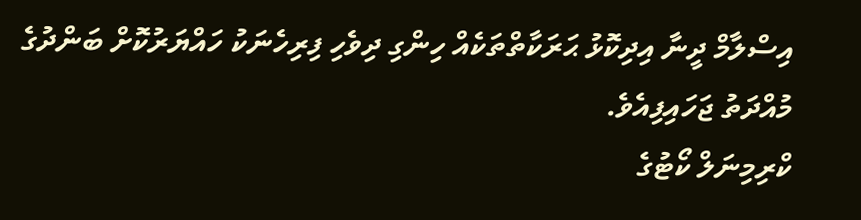އިސްލާމް ދީނާ އިދިކޮޅު ޙަރަކާތްތަކެއް ހިންގި ދިވެހި ފިރިހެނަކު ހައްޔަރުކޮށް ބަންދުގެ މުއްދަތު ޖަހައިފިއެވެ.
ކްރިމިނަލް ކޯޓުގެ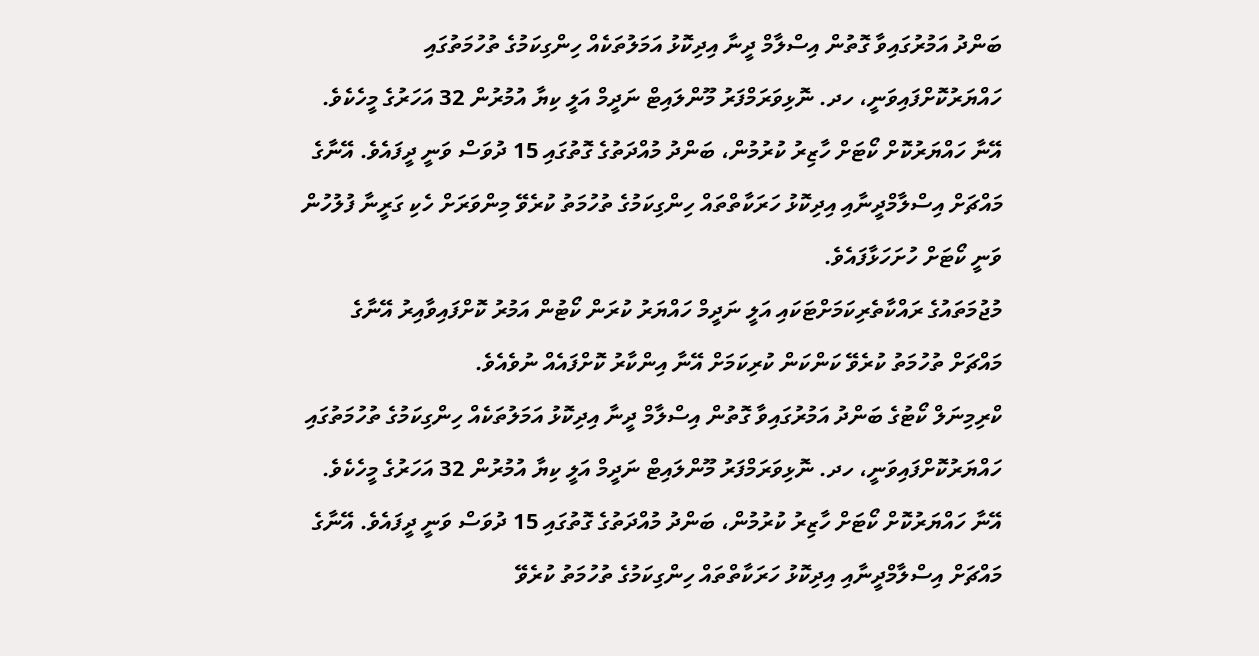ބަންދު އަމުރުގައިވާ ގޮތުން އިސްލާމް ދީނާ އިދިކޮޅު އަމަލުތަކެއް ހިންގިކަމުގެ ތުހުމަތުގައި ހައްޔަރުކޮށްފައިވަނީ، ހދ. ނޮޅިވަރަމްފަރު މޫންލައިޓް ނަދީމް އަލީ ކިޔާ އުމުރުން 32 އަހަރުގެ މީހެކެވެ.
އޭނާ ހައްޔަރުކޮށް ކޯޓަށް ހާޒިރު ކުރުމުން، ބަންދު މުއްދަތުގެ ގޮތުގައި 15 ދުވަސް ވަނީ ދީފައެވެ. އޭނާގެ މައްޗަށް އިސްލާމްދީނާއި އިދިކޮޅު ހަރަކާތްތައް ހިންގިކަމުގެ ތުހުމަތު ކުރެވޭ މިންވަރަށް ހެކި ގަރީނާ ފުލުހުން ވަނީ ކޯޓަށް ހުށަހަޅާފައެވެ.
މުޖުމަތައުގެ ރައްކާތެރިކަމަށްޓަކައި އަލީ ނަދީމް ހައްޔަރު ކުރަން ކޯޓުން އަމުރު ކޮށްފައިވާއިރު އޭނާގެ މައްޗަށް ތުހުމަތު ކުރެވޭ ކަންކަން ކުރިކަމަށް އޭނާ އިންކާރު ކޮށްފައެއް ނުވެއެވެ.
ކްރިމިނަލް ކޯޓުގެ ބަންދު އަމުރުގައިވާ ގޮތުން އިސްލާމް ދީނާ އިދިކޮޅު އަމަލުތަކެއް ހިންގިކަމުގެ ތުހުމަތުގައި ހައްޔަރުކޮށްފައިވަނީ، ހދ. ނޮޅިވަރަމްފަރު މޫންލައިޓް ނަދީމް އަލީ ކިޔާ އުމުރުން 32 އަހަރުގެ މީހެކެވެ.
އޭނާ ހައްޔަރުކޮށް ކޯޓަށް ހާޒިރު ކުރުމުން، ބަންދު މުއްދަތުގެ ގޮތުގައި 15 ދުވަސް ވަނީ ދީފައެވެ. އޭނާގެ މައްޗަށް އިސްލާމްދީނާއި އިދިކޮޅު ހަރަކާތްތައް ހިންގިކަމުގެ ތުހުމަތު ކުރެވޭ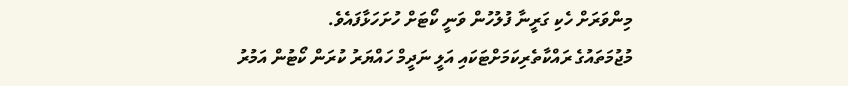މިންވަރަށް ހެކި ގަރީނާ ފުލުހުން ވަނީ ކޯޓަށް ހުށަހަޅާފައެވެ.
މުޖުމަތައުގެ ރައްކާތެރިކަމަށްޓަކައި އަލީ ނަދީމް ހައްޔަރު ކުރަން ކޯޓުން އަމުރު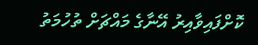ކޮށްފައިވާއިރު އޭނާގެ މައްޗަށް ތުހުމަތު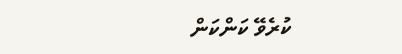ކުރެވޭ ކަންކަން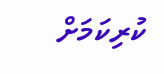ކުރިކަމަށް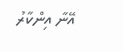އޭނާ އިންކާރު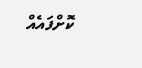ކޮށްފައެއް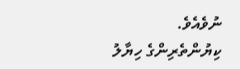ނުވެއެވެ.
ކިޔުންތެރިންގެ ހިޔާލު